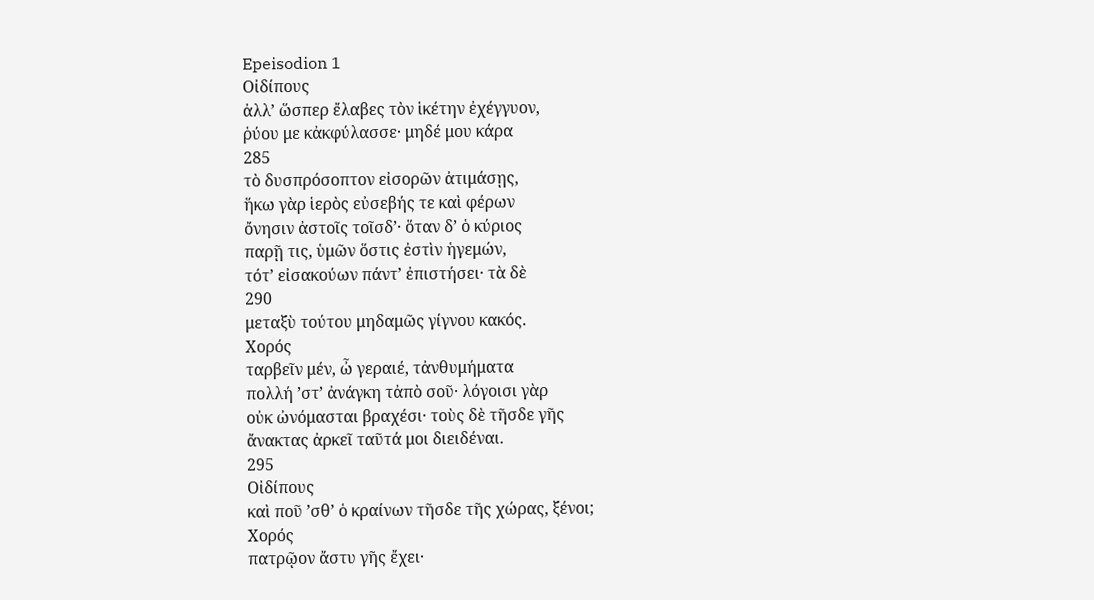Epeisodion 1
Οἰδίπους
ἀλλʼ ὥσπερ ἔλαβες τὸν ἱκέτην ἐχέγγυον,
ῥύου με κἀκφύλασσε· μηδέ μου κάρα
285
τὸ δυσπρόσοπτον εἰσορῶν ἀτιμάσῃς,
ἥκω γὰρ ἱερὸς εὐσεβής τε καὶ φέρων
ὄνησιν ἀστοῖς τοῖσδʼ· ὅταν δʼ ὁ κύριος
παρῇ τις, ὑμῶν ὅστις ἐστὶν ἡγεμών,
τότʼ εἰσακούων πάντʼ ἐπιστήσει· τὰ δὲ
290
μεταξὺ τούτου μηδαμῶς γίγνου κακός.
Χορός
ταρβεῖν μέν, ὦ γεραιέ, τἀνθυμήματα
πολλή ʼστʼ ἀνάγκη τἀπὸ σοῦ· λόγοισι γὰρ
οὐκ ὠνόμασται βραχέσι· τοὺς δὲ τῆσδε γῆς
ἄνακτας ἀρκεῖ ταῦτά μοι διειδέναι.
295
Οἰδίπους
καὶ ποῦ ʼσθʼ ὁ κραίνων τῆσδε τῆς χώρας, ξένοι;
Χορός
πατρῷον ἄστυ γῆς ἔχει·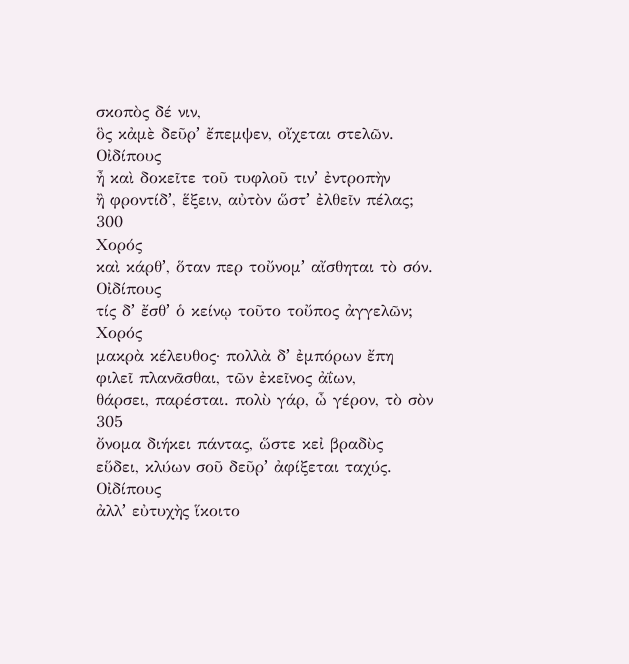σκοπὸς δέ νιν,
ὃς κἀμὲ δεῦρʼ ἔπεμψεν, οἴχεται στελῶν.
Οἰδίπους
ἦ καὶ δοκεῖτε τοῦ τυφλοῦ τινʼ ἐντροπὴν
ἢ φροντίδʼ, ἕξειν, αὐτὸν ὥστʼ ἐλθεῖν πέλας;
300
Χορός
καὶ κάρθʼ, ὅταν περ τοὔνομʼ αἴσθηται τὸ σόν.
Οἰδίπους
τίς δʼ ἔσθʼ ὁ κείνῳ τοῦτο τοὔπος ἀγγελῶν;
Χορός
μακρὰ κέλευθος· πολλὰ δʼ ἐμπόρων ἔπη
φιλεῖ πλανᾶσθαι, τῶν ἐκεῖνος ἀΐων,
θάρσει, παρέσται. πολὺ γάρ, ὦ γέρον, τὸ σὸν
305
ὄνομα διήκει πάντας, ὥστε κεἰ βραδὺς
εὕδει, κλύων σοῦ δεῦρʼ ἀφίξεται ταχύς.
Οἰδίπους
ἀλλʼ εὐτυχὴς ἵκοιτο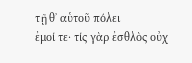τῇ θʼ αὑτοῦ πόλει
ἐμοί τε· τίς γὰρ ἐσθλὸς οὐχ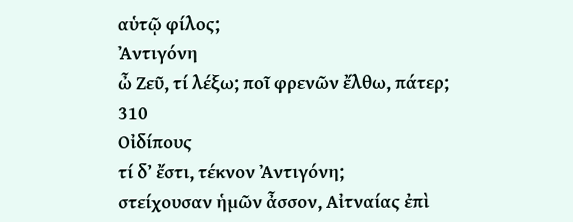αὑτῷ φίλος;
Ἀντιγόνη
ὦ Ζεῦ, τί λέξω; ποῖ φρενῶν ἔλθω, πάτερ;
310
Οἰδίπους
τί δʼ ἔστι, τέκνον Ἀντιγόνη;
στείχουσαν ἡμῶν ἆσσον, Αἰτναίας ἐπὶ